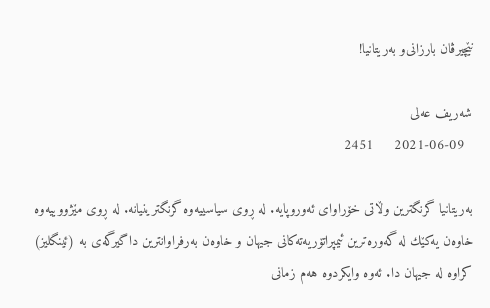نێچیرڤان بارزانی‌و به‌ریتانیا!

شه‌ریف عەلی
  2021-06-09     2451

به‌ریتانیا گرنگترین وڵاتی خۆراوای ئه‌وروپایه‌. له‌ ڕوی سیاسییه‌وه‌ گرنگترینیانه‌. له‌ ڕوی مێژووییه‌وه‌ خاوه‌ن یه‌كێك له‌ گه‌وره‌ترین ئیمپراتۆریه‌ته‌كانی جیهان و خاوه‌ن به‌رفراوانترین داگیرگه‌ی به‌ (ئینگلیز) كراوه‌ له‌ جیهان دا. ئه‌وه‌ وایكردوه‌ هه‌م زمانی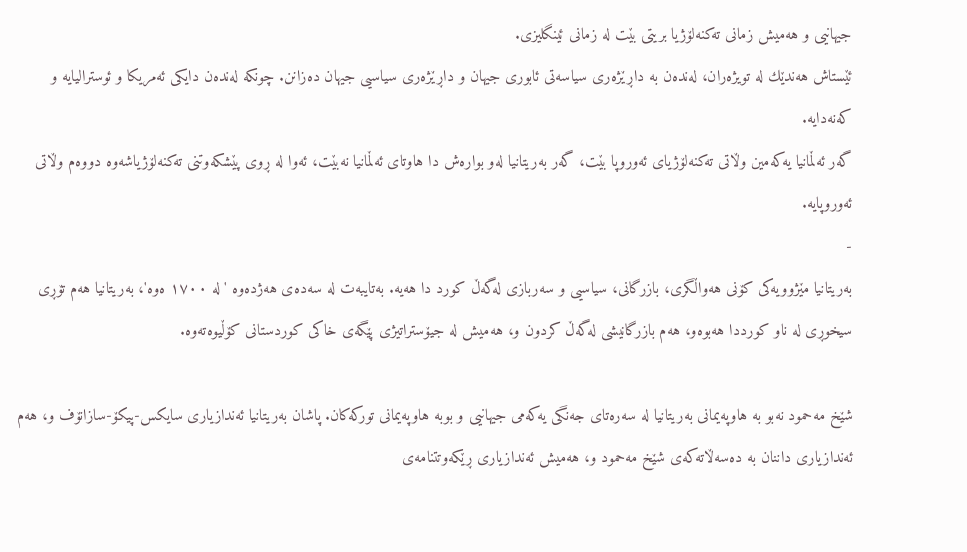جیهانیی و هه‌میش زمانی ته‌كنه‌لۆژیا بریتی بێت له‌ زمانی ئینگلیزی.
ئێستاش هه‌ندێك له‌ تویژه‌ران، له‌نده‌ن به‌ داڕێژه‌ری سیاسه‌تی ئابوری جیهان و داڕێژه‌ری سیاسیی جیهان ده‌زانن. چونكه‌ له‌نده‌ن دایكی ئه‌مریكا و ئوسترالیایه‌ و كه‌نه‌دایه‌.
گه‌ر ئه‌ڵمانیا یه‌كه‌مین وڵاتی ته‌كنه‌لۆژیای ئه‌وروپا بێت، گه‌ر به‌ریتانیا له‌و بواره‌ش دا هاوتای ئه‌ڵمانیا نه‌بێت، ئه‌وا له‌ ڕوی پێشكه‌وتنی ته‌كنه‌لۆژیاشه‌وه‌ دووه‌م وڵاتی ئه‌وروپایه‌.
-
به‌ریتانیا مێژوویه‌كی كۆنی هه‌واڵگری، بازرگانی، سیاسیی و سه‌ربازی له‌گه‌ڵ كورد دا هه‌یه‌. به‌تایبه‌ت له‌ سه‌ده‌ی هه‌ژده‌وه 'لە ١٧٠٠ ه‌وه‌‌'، به‌ریتانیا هه‌م تۆڕی سیخوڕی له‌ ناو كورددا هه‌بوه‌و، هه‌م بازرگانیشی له‌گه‌ڵ كردون و، هه‌میش له‌ جیۆستراتیژی پێگه‌ی خاكی كوردستانی كۆڵیوه‌ته‌وه‌.

شێخ مه‌حمود نه‌بو به‌ هاوپه‌یمانی به‌ریتانیا له‌ سه‌ره‌تای جه‌نگی یه‌كه‌می جیهانیی و بوبه‌ هاوپه‌یمانی توركه‌كان. پاشان به‌ریتانیا ئه‌ندازیاری سایكس-پیكۆ-سازانۆف و، هه‌م ئه‌ندازیاری داننان به‌ ده‌سه‌ڵاته‌كه‌ی شێخ مه‌حمود و، هه‌میش ئه‌ندازیاری ڕێكه‌وتتنامه‌ی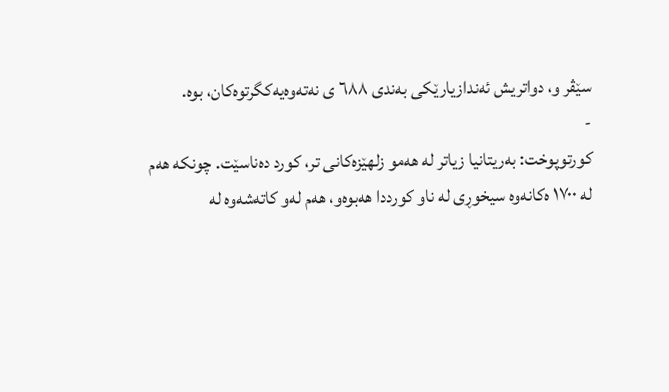سێڤر و، دواتریش ئه‌ندازیارێكی به‌ندی ٦٨٨ ی نه‌ته‌وه‌یه‌كگرتوه‌كان، بوه‌.
-
كورتوپوخت: به‌ریتانیا زیاتر له‌ هه‌مو زلهێزه‌كانی تر، كورد ده‌ناسێت. چونكه‌ هه‌م له‌ ١٧٠٠ ه‌كانه‌وه‌ سیخوڕی له‌ ناو كورددا هه‌بوه‌و، هه‌م له‌و كاته‌شه‌وه‌ له‌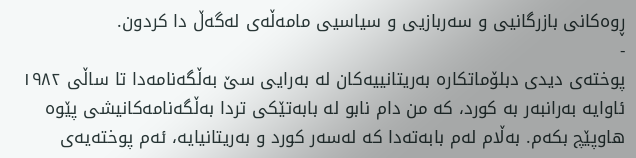ڕوه‌كانی بازرگانیی و سه‌ربازیی و سیاسیی مامه‌ڵه‌ی له‌گه‌ڵ دا كردون‌.
-
پوخته‌ی دیدی دبلۆماتكاره‌ به‌ریتانییه‌كان له‌ به‌رایی سێ به‌ڵگه‌نامه‌دا تا ساڵی ١٩٨٢ ئاوایه‌ به‌رانبه‌ر به‌ كورد، كه‌ من دام نابو له‌ بابه‌تێكی تردا به‌ڵگه‌نامه‌كانیشی پێوه‌ هاوپێچ بكه‌م. به‌ڵام له‌م بابه‌ته‌دا كه‌ له‌سه‌ر كورد و به‌ریتانیایه‌، ئه‌م پوخته‌یه‌ی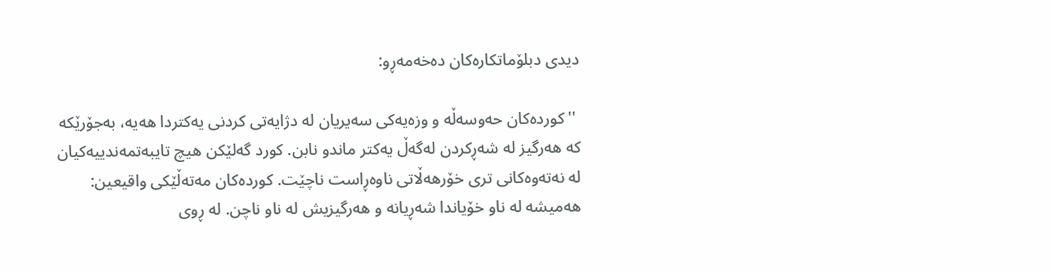دیدی دبلۆماتكاره‌كان ده‌خه‌مه‌ڕو:

 ''كورده‌كان حه‌وسه‌ڵه‌ و وزه‌یه‌كی سه‌یریان له‌ دژایه‌تی كردنی یه‌كتردا هه‌یه‌، به‌جۆرێكه‌ كه‌ هه‌رگیز له‌ شه‌ڕكردن له‌گه‌ڵ یه‌كتر ماندو نابن. كورد گه‌لێكن هیچ تایبه‌تمه‌ندییه‌كیان له‌ نه‌ته‌وه‌كانی تری خۆرهه‌ڵاتی ناوه‌ڕاست ناچێت. كورده‌كان مه‌ته‌ڵێكی واقیعین: هه‌میشه‌ له‌ ناو خۆیاندا شه‌ڕیانه‌ و هه‌رگیزیش له‌ ناو ناچن. له‌ ڕوی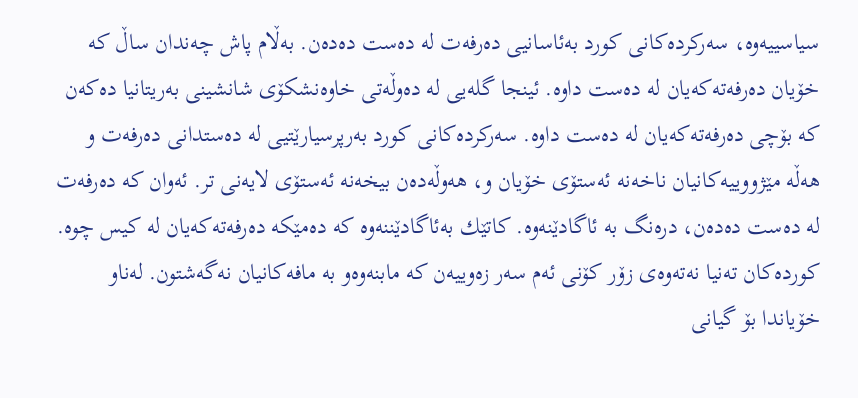سیاسییه‌وه‌، سه‌ركرده‌كانی كورد به‌ئاسانیی ده‌رفه‌ت له‌ ده‌ست ده‌ده‌ن. به‌ڵام پاش چه‌ندان ساڵ كه‌ خۆیان ده‌رفه‌ته‌كه‌یان له‌ ده‌ست داوه‌. ئینجا گله‌یی له‌ ده‌وڵه‌تی خاوه‌نشكۆی شانشینی به‌ریتانیا ده‌كه‌ن كه‌ بۆچی ده‌رفه‌ته‌كه‌یان له‌ ده‌ست داوه‌. سه‌ركرده‌كانی كورد به‌رپرسیارێتیی له‌ ده‌ستدانی ده‌رفه‌ت و هه‌ڵه‌ مێژووییه‌كانیان ناخه‌نه‌ ئه‌ستۆی خۆیان و، هه‌وڵه‌ده‌ن بیخه‌نه‌ ئه‌ستۆی لایه‌نی تر. ئه‌وان كه‌ ده‌رفه‌ت له‌ ده‌ست ده‌ده‌ن، دره‌نگ به‌ ئاگادێنه‌وه. كاتێك به‌ئاگادێننه‌وه‌‌ كه‌ ده‌مێكه‌ ده‌رفه‌ته‌كه‌یان له‌ كیس چوه‌. كورده‌كان ته‌نیا نه‌ته‌وه‌ی زۆر كۆنی ئه‌م سه‌ر زه‌وییه‌ن كه‌ مابنه‌وه‌و به‌ مافه‌كانیان نه‌گه‌شتون. له‌ناو خۆیاندا بۆ گیانی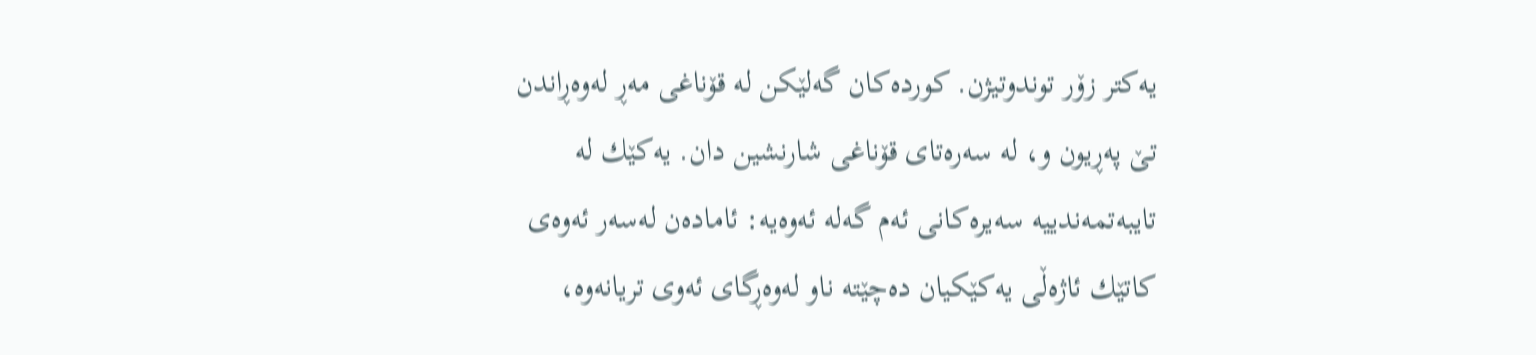یه‌كتر زۆر توندوتیژن. كورده‌كان گه‌لێكن له‌ قۆناغی مه‌ڕ له‌وه‌ڕاندن تێ په‌ڕیون و، له‌ سه‌ره‌تای قۆناغی شارنشین دان. یه‌كێك له‌ تایبه‌تمه‌ندییه‌ سه‌یره‌كانی ئه‌م گه‌له‌ ئه‌وه‌یه‌: ئاماده‌ن له‌سه‌ر ئه‌وه‌ی كاتێك ئاژه‌ڵی یه‌كێكیان ده‌چێته‌ ناو له‌وه‌ڕگای ئه‌وی تریانه‌وه‌،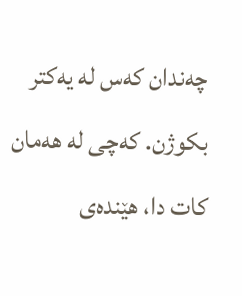چه‌ندان كه‌س له‌ یه‌كتر بكوژن. كه‌چی له‌ هه‌مان كات دا، هێنده‌ی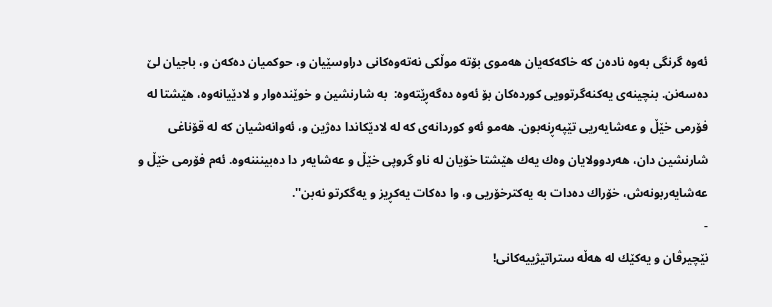ئه‌وه‌ گرنگی به‌وه‌ ناده‌ن كه‌ خاكه‌كه‌یان هه‌موی بۆته‌ موڵكی نه‌ته‌وه‌كانی دراوسێیان و، حوكمیان ده‌كه‌ن و، باجیان لێ ده‌سه‌نن. بنچینه‌ی یه‌كنه‌گرتوویی كورده‌كان بۆ ئه‌وه‌ ده‌گه‌ڕێته‌وه‌:  به‌ شارنشین و خوێنده‌وار و لادێیانه‌وه،‌ هێشتا له‌ فۆرمی خێڵ و عه‌شایه‌ریی تێپه‌ڕنه‌بون. هه‌مو ئه‌و كوردانه‌ی كه له‌ لادێكاندا ده‌ژین و، ئه‌وانه‌شیان كه‌ له‌ قۆناغی شارنشین دان، هه‌ردوولایان وه‌ك یه‌ك هێشتا خۆیان له‌ ناو گروپی خێڵ و عه‌شایه‌ر دا ده‌بینننه‌وه‌. ئه‌م فۆرمی خێڵ و عه‌شایه‌ربونه‌ش، خۆراك ده‌دات به‌ یه‌كترخۆریی و، وا ده‌كات یه‌كڕیز و یه‌گكرتو نه‌بن''.
-
نێچیرڤان و یه‌كێك له‌ هه‌ڵه‌ ستراتیژییه‌كانی!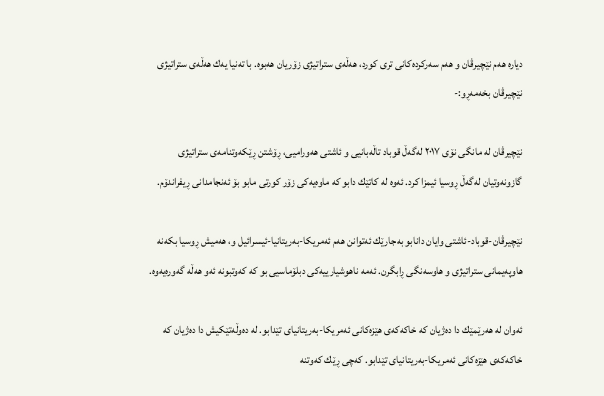دیاره‌ هه‌م نێچیرڤان و هه‌م سه‌ركرده‌كانی تری كورد، هه‌ڵه‌ی ستراتیژی زۆریان هه‌بوه‌. با ته‌نیا یه‌ك هه‌ڵه‌ی ستراتیژی نێچیرڤان بخه‌مه‌ڕو:-

نێچیرڤان له‌ مانگی نۆی ٢٠١٧ له‌گه‌ڵ قوباد تاڵه‌بانیی و ئاشتی هه‌ورامیی، ڕۆشتن ڕێكه‌وتنامه‌ی ستراتیژی گازونه‌وتیان له‌گه‌ڵ ڕوسیا ئیمزا كرد. ئه‌وه‌ له‌ كاتێك دابو كه‌ ماوه‌یه‌كی زۆر كورتی مابو بۆ ئه‌نجامدانی ڕیفراندۆم.

نێچیرڤان-قوباد-ئاشتی وایان دانابو به‌جارێك ئه‌توانن هه‌م ئه‌مریكا-به‌ریتانیا-ئیسرائیل و، هه‌میش ڕوسیا بكه‌نه‌ هاوپه‌یمانی ستراتیژی و هاوسه‌نگی ڕابگرن. ئه‌مه‌ ناهوشیارییه‌كی دبلۆماسیی بو كه‌ كه‌وتبونه‌ ئه‌و هه‌ڵه‌ گه‌وره‌یه‌وه‌.

ئه‌وان له‌ هه‌رێمێك دا ده‌ژیان كه‌ خاكه‌كه‌ی هێزه‌كانی ئه‌مریكا-به‌ریتانیای تێدابو. له‌ ده‌وڵه‌تێكیش دا ده‌ژیان كه‌ خاكه‌كه‌ی هێزه‌كانی ئه‌مریكا-به‌ریتانیای تێدابو. كه‌چی ڕێك كه‌وتنه‌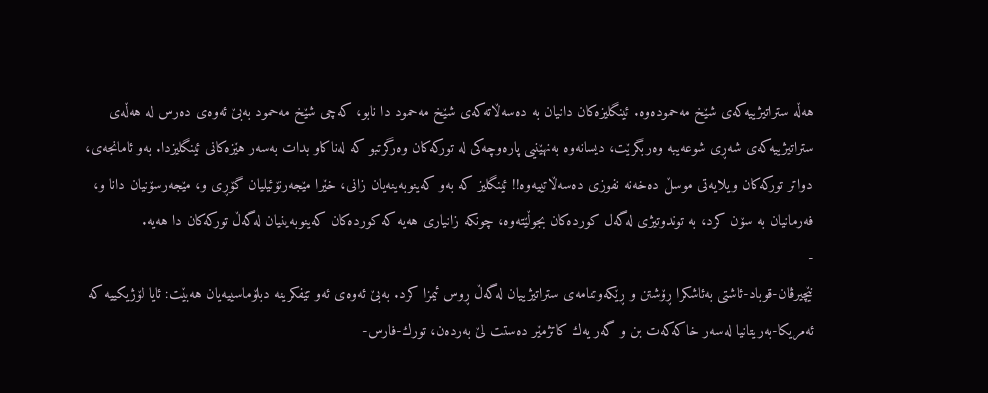هه‌ڵه‌ ستراتیژییه‌كه‌ی شێخ مه‌حموده‌وه‌. ئینگلیزه‌كان دانیان به‌ ده‌سه‌ڵاته‌كه‌ی شێخ مه‌حمود دا نابو، كه‌چی شێخ مه‌حمود به‌بێ ئه‌وه‌ی ده‌رس له‌ هه‌ڵه‌ی ستراتیژییه‌كه‌ی شه‌ڕی شوعه‌یبه‌ وه‌ربگرێت، دیسانه‌وه‌ به‌نهێنیی پاره‌وچه‌كی له‌ توركه‌كان وه‌رگرتبو كه‌ له‌ناكاو بدات به‌سه‌ر هێزه‌كانی ئینگلیزدا. به‌و ئامانجه‌ی، دواتر توركه‌كان ویلایه‌تی موسڵ ده‌خه‌نه‌ نفوزی ده‌سه‌ڵاتییه‌وه‌!! ئینگلیز كه‌ به‌و كه‌ینوبه‌ینه‌یان زانی، خێرا مێجه‌رنۆئیلیان گۆڕی و، مێجه‌رسۆنیان دانا و، فه‌رمانیان به‌ سۆن كرد، به‌ توندوتیژی له‌گه‌ل كورده‌كان بجوڵێته‌وه‌، چونكه‌ زانیاری هه‌یه كه‌‌ كورده‌كان كه‌ینوبه‌ینیان له‌گه‌ڵ توركه‌كان دا هه‌یه‌.
-
نێچیرڤان-قوباد-ئاشتی به‌ئاشكرا ڕۆشتن و ڕێكه‌وتنامه‌ی ستراتیژییان له‌گه‌ڵ ڕوس ئیمزا كرد. به‌بێ ئه‌وه‌ی ئه‌و تێفكرینه‌‌ دبلۆماسییه‌یان هه‌بێت‌: ئایا لۆژیكییه‌ كه‌ ئه‌مریكا-به‌ریتانیا له‌سه‌ر خاكه‌كه‌ت بن و گه‌ر یه‌ك كاتژمێر ده‌ستت لێ به‌رده‌ن، تورك-فارس-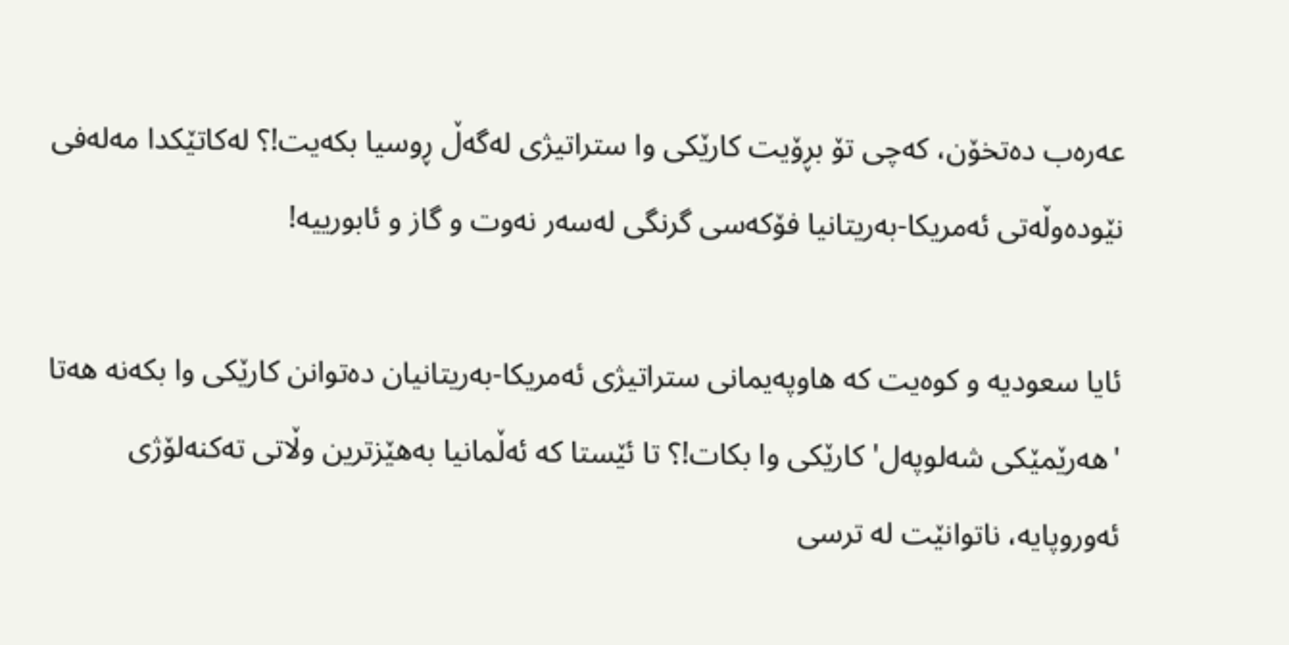عه‌ره‌ب ده‌تخۆن، كه‌چی تۆ بڕۆیت كارێكی وا ستراتیژی له‌گه‌ڵ ڕوسیا بكه‌یت!؟ له‌كاتێكدا مه‌له‌فی نێوده‌وڵه‌تی ئه‌مریكا-به‌ریتانیا فۆكه‌سی گرنگی له‌سه‌ر نه‌وت و گاز و ئابورییه‌!

ئایا سعودیه‌ و كوه‌یت كه‌ هاوپه‌یمانی ستراتیژی ئه‌مریكا-به‌ریتانیان ده‌توانن كارێكی وا بكه‌نه‌ هه‌تا 'هه‌رێمێكی شه‌لوپه‌ل' كارێكی وا بكات!؟ تا ئێستا كه‌ ئه‌ڵمانیا به‌هێزترین وڵاتی ته‌كنه‌لۆژی ئه‌وروپایه‌، ناتوانێت له‌ ترسی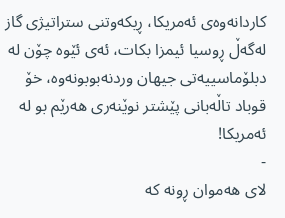كاردانه‌وه‌ی ئه‌مریكا، ڕیكه‌وتنی ستراتیژی گاز له‌گه‌ڵ ڕوسیا ئیمزا بكات، ئه‌ی ئێوه‌ چۆن له‌ دبلۆماسییه‌تی جیهان وردنه‌بوبونه‌وه‌، خۆ قوباد تاڵه‌بانی پێشتر نوێنه‌ری هه‌رێم بو له‌ ئه‌مریكا!
-
لای هه‌موان ڕونه‌ كه‌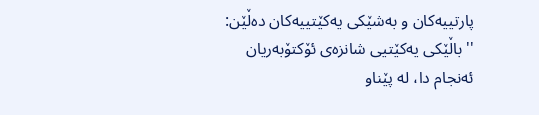پارتییه‌كان و به‌شێكی یه‌كێتییه‌كان ده‌ڵێن: ''باڵێكی یه‌كێتیی شانزه‌ی ئۆكتۆبه‌ریان ئه‌نجام دا، له‌ پێناو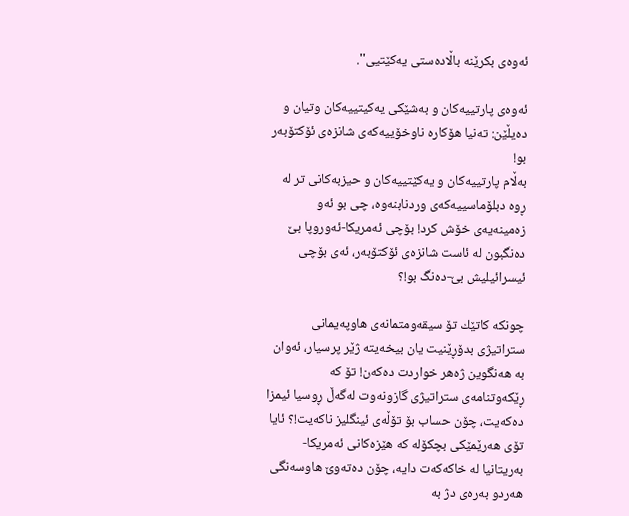ئه‌وه‌ی بكرێنه‌ باڵاده‌ستی یه‌كێتیی''.

ئه‌وه‌ی پارتییه‌كان و به‌شێكی یه‌كیتییه‌كان وتیان و ده‌یڵێن: ته‌نیا هۆكاره‌ ناوخۆییه‌كه‌ی شانزه‌ی ئۆكتۆبه‌ر بو!
به‌ڵام پارتییه‌كان و یه‌كێتییه‌كان و حیزبه‌كانی تر له‌ ڕوه‌ دبلۆماسییه‌كه‌ی وردنابنه‌وه‌، چی بو ئه‌و زه‌مینه‌یه‌ی خۆش كرد! بۆچی ئه‌مریكا-ئه‌وروپا بێ ده‌نگبون له‌ ئاست شانزه‌ی ئۆكتۆبه‌ر، ئه‌ی بۆچی ئیسرائیلیش بێ-ده‌نگ بو!؟

چونكه‌ كاتێك تۆ سیقه‌ومتمانه‌ی هاوپه‌یمانی ستراتیژی بدۆڕێنیت یان بیخه‌یته‌ ژێر پرسیار، ئه‌وان به‌ هه‌نگوین ژه‌هر خواردت ده‌كه‌ن! تۆ كه‌ ڕێكه‌وتنامه‌ی ستراتیژی گازونه‌وت له‌گه‌ڵ ڕوسیا ئیمزا ده‌كه‌یت، چۆن حساب بۆ تۆڵه‌ی ئینگلیز ناكه‌یت!؟ ئایا تۆی هه‌رێمێكی بچكۆله‌ كه‌ هێزه‌كانی ئه‌مریكا-به‌ریتانیا له‌ خاكه‌كه‌ت دایه‌، چۆن ده‌ته‌وێ هاوسه‌نگی هه‌ردو به‌ره‌ی دژ به‌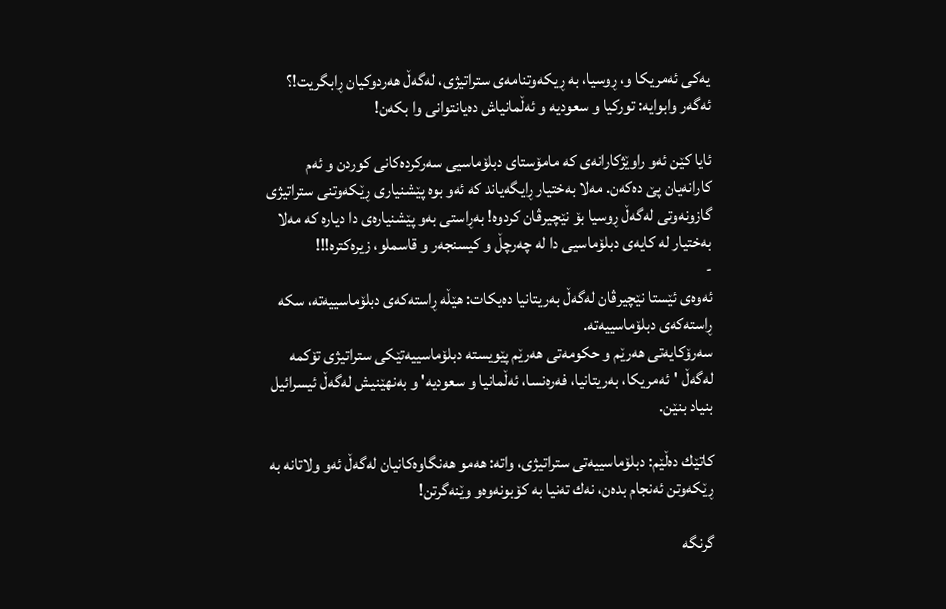یه‌كی ئه‌مریكا و، ڕوسیا، به‌ ڕیكه‌وتنامه‌ی ستراتیژی، له‌گه‌ڵ هه‌ردوكیان ڕابگریت!؟ ئه‌گه‌ر وابوایه‌: توركیا و سعودیه‌ و ئه‌ڵمانیاش ده‌یانتوانی وا بكه‌ن!

ئایا كێن ئه‌و راوێژكارانه‌ی كه‌ مامۆستای دبلۆماسیی سه‌ركرده‌كانی كوردن و ئه‌م كارانه‌یان پێ ده‌كه‌ن. مه‌لا به‌ختیار ڕایگه‌یاند كه‌ ئه‌و بوه‌ پێشنیاری ڕێكه‌وتنی ستراتیژی گازونه‌وتی له‌گه‌ڵ ڕوسیا بۆ نێچیرڤان كردوه‌! به‌ڕاستی به‌و پێشنیاره‌ی دا دیاره‌ كه‌ مه‌لا به‌ختیار له‌ كایه‌ی دبلۆماسیی دا له‌ چه‌رچڵ و كیسنجه‌ر و قاسملو، زیره‌كتره‌!!!
-
ئه‌وه‌ی ئێستا نێچیرڤان له‌گه‌ڵ به‌ریتانیا ده‌یكات: هێڵه‌ ڕاسته‌كه‌ی دبلۆماسییه‌ته‌، سكه‌ ڕاسته‌كه‌ی دبلۆماسییه‌ته‌.
سه‌رۆكایه‌تی هه‌رێم و حكومه‌تی هه‌رێم پێویسته‌ دبلۆماسییه‌تێكی ستراتیژی تۆكمه‌ له‌گه‌ڵ 'ئه‌مریكا، به‌ریتانیا، فه‌ره‌نسا، ئه‌ڵمانیا و سعودیه‌' و به‌نهێنیش له‌گه‌ڵ ئیسرائیل بنیاد بنێن.

كاتێك ده‌ڵێم: دبلۆماسییه‌تی ستراتیژی، واته‌: هه‌مو هه‌نگاوه‌كانیان له‌گه‌ڵ ئه‌و ولاتانه‌ به‌ ڕێكه‌وتن ئه‌نجام بده‌ن، نه‌ك ته‌نیا به‌ كۆبونه‌وه‌و وێنه‌گرتن!

گرنگه‌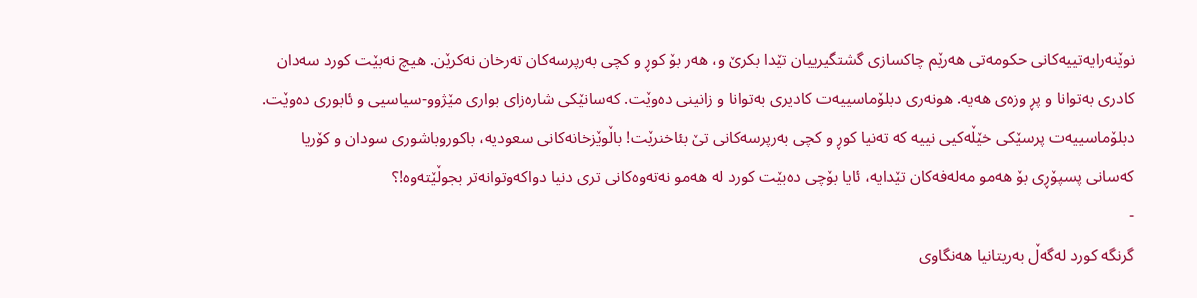نوێنه‌رایه‌تییه‌كانی حكومه‌تی هه‌رێم چاكسازی گشتگیرییان تێدا بكرێ و، هه‌ر بۆ كوڕ و كچی به‌رپرسه‌كان ته‌رخان نه‌كرێن. هیچ نه‌بێت كورد سه‌دان كادری به‌توانا و پڕ وزه‌ی هه‌یه‌. هونه‌ری دبلۆماسییه‌ت كادیری به‌توانا و زانینی ده‌وێت. كه‌سانێكی شاره‌زای بواری مێژوو-سیاسیی و ئابوری ده‌وێت. دبلۆماسییه‌ت پرسێكی خێڵه‌كیی نییه‌ كه‌ ته‌نیا كوڕ و كچی به‌رپرسه‌كانی تێ بئاخنرێت! باڵوێزخانه‌كانی سعودیه‌، باكوروباشوری سودان و كۆریا كه‌سانی پسپۆڕی بۆ هه‌مو مه‌له‌فه‌كان تێدایه‌، ئایا بۆچی ده‌بێت كورد له‌ هه‌مو نه‌ته‌وه‌كانی تری دنیا دواكه‌وتوانه‌تر بجوڵێته‌وه‌!؟
-
گرنگه‌ كورد له‌گه‌ڵ به‌ریتانیا هه‌نگاوی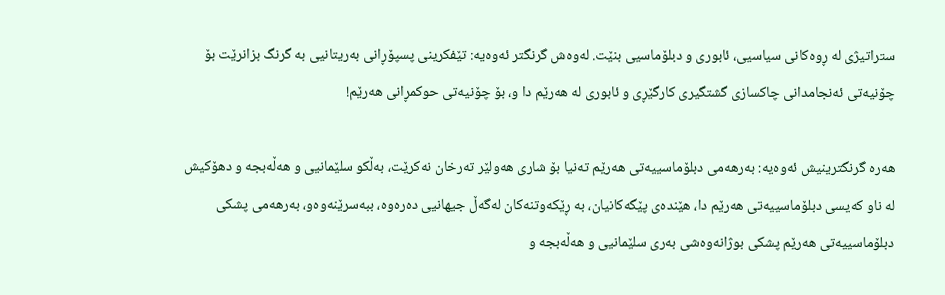ستراتیژی له‌ ڕوه‌كانی سیاسیی، ئابوری و دبلۆماسیی بنێت. له‌وه‌ش گرنگتر ئه‌وه‌یه‌: تێفكرینی پسپۆڕانی به‌ریتانیی به ‌گرنگ بزانرێت بۆ چۆنیه‌تی ئه‌نجامدانی چاكسازی گشتگیری كارگێڕی و ئابوری له‌ هه‌رێم دا و، بۆ چۆنیه‌تی حوكمڕانی هه‌رێم!

هه‌ره‌ گرنگترینیش ئه‌وه‌یه‌: به‌رهه‌می دبلۆماسییه‌تی هه‌رێم ته‌نیا بۆ شاری هه‌ولێر ته‌رخان نه‌كرێت، به‌ڵكو سلێمانیی و هه‌ڵه‌بجه‌ و دهۆكیش له‌ ناو كه‌یسی دبلۆماسییه‌تی هه‌رێم دا، هێنده‌ی پێگه‌كانیان، به‌ ڕێكه‌وتنه‌كان له‌گه‌ڵ جیهانیی ده‌ره‌وه‌، ببه‌سرێنه‌وه‌و، به‌رهه‌می پشكی دبلۆماسییه‌تی هه‌رێم پشكی بوژانه‌وه‌شی به‌ری سلێمانیی و هه‌ڵه‌بجه و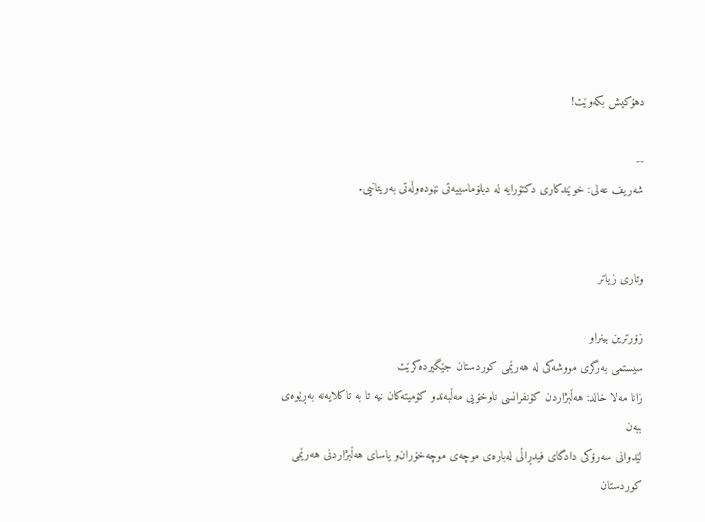دهۆكیش‌ بكه‌وێت!

--
شه‌ریف عه‌لی: خوێندكاری دكتۆرایە له‌ دبلۆماسییه‌تی نێوده‌وڵه‌تی به‌ریتانیی.


وتاری زیاتر

زۆرترین بینراو
سیستمی بەرگری مووشەکی لە هەرێمی کوردستان جێگیردەکرێت
زانا مه‌لا خالد: هه‌ڵبژاردن كۆنفرانسی ناوخۆیی مه‌ڵبه‌ندو كۆمیته‌كان نیه‌ تا به‌ تاكلایه‌نه‌ به‌ڕێوه‌ی ببه‌ن
لێدوانی‌ سەرۆكی دادگای فیدڕاڵی‌ لەبارەی موچەی موچەخۆران‌و یاسای هەڵبژاردنی هەرێمی كوردستان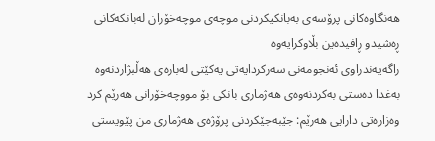هه‌نگاوه‌كانی‌ پرۆسه‌ی‌ به‌بانكیكردنی‌ موچه‌ی‌ موچه‌خۆران لەبانکه‌كانی ڕەشیدو ڕافیدەین بڵاوكرایه‌وه‌
راگەیەندراوی‌ ئەنجومەنی سەرکردایەتی یەکێتی لەبارەی هەڵبژاردنه‌وه‌
بەغدا دەستی بەکردنەوەی هەژماری بانکی بۆ مووچەخۆرانی هەرێم کرد
وەزارەتی دارایی ھەرێم: جێبه‌جێكردنی‌ پرۆژه‌ی‌ ھەژماری من پێویستی‌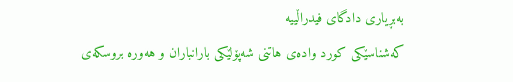به‌بڕیاری‌ دادگای‌ فیدراڵییه‌
كه‌شناسێكی كورد واده‌ی هاتنی شه‌پۆلێكی بارانباران و هه‌وره‌ بروسكه‌ی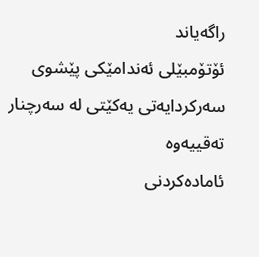راگه‌یاند
ئۆتۆمبێلی ئەندامێكی پێشوی سەركردایەتی یەكێتی لە سەرچنار تەقییەوە
ئامادەکردنی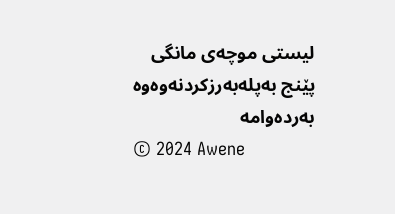لیستی موچەی مانگی پێنج بەپلەبەرزکردنەوەوە بەردەوامە
© 2024 Awene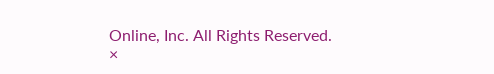Online, Inc. All Rights Reserved.
×